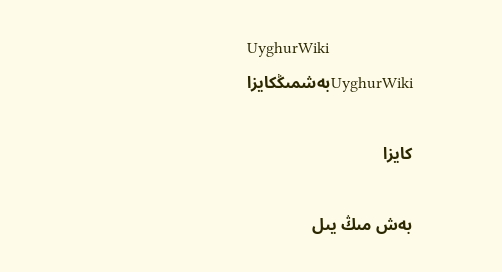UyghurWiki
UyghurWikiبەشمىڭكايزا

كايزا

بەش مىڭ يىل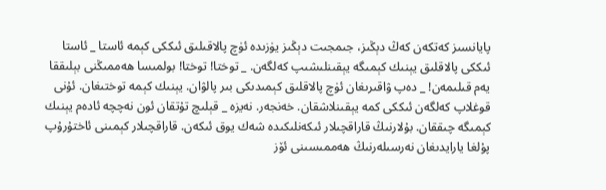پايانسىز كەتكەن كەڭ دېڭىز، جىمجىت دېڭىز يۈزىدە ئۈچ پالاقىلىق ئىككى كېمە ئاستا _ ئاستا ئىككى پالاقلىق يېنىك كېمىگە يېقىنلىشىپ كەلگەن. _ توختا! توختا! بولمىسا ھەممىڭنى بېلىققا يەم قىلىمەن! _ دەپ ۋاقىرىغان ئۈچ پالاقلىق كېمىدىكى بىر پالۋان. يېنىك كېمە توختىغان. ئۇنى قوغلاپ كەلگەن ئىككى كمە يېقىنلاشقان. خەنجەر. نەيزە _ قېلىچ تۇتقان ئون نەچچە ئادەم يېنىك كېمىگە چىققان. بۇلارنىڭ قاراقچىلار ئىكەنلىكىدە شەك يوق ئىكەن. قاراقچىلار كېمىنى ئاختۇرۇپ پۇلغا يارايدىغان نەرسىلەرنىڭ ھەممىسىنى ئۆز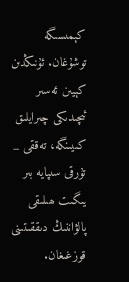كېمىسىگە توشۇغان. ئۇنىڭدىن كېيىن ئەسىر ئىچىدىكى چىرايلىق كىيىنگە، تەققى _ تۇرقى سىپايە بىر يىگىت ھىلىقى پالۋاننىڭ دىققىتىنى قوزغىغان.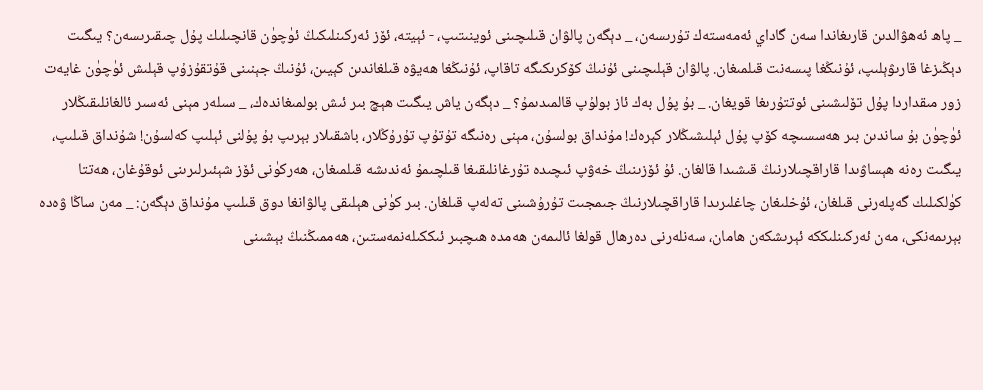_ پاھ ئەھۋالدىن قارىغاندا سەن گاداي ئەمەستەك تۇرىسەن، _ دېگەن پالۋان قىلىچىنى ئوينىتىپ، - ئېيتە، ئۆز ئەركىنلىكىڭ ئۈچۈن قانچىلىك پۇل چىقىرىسەن؟ يىگىت دېڭىزغا قارىۋېلىپ، ئۇنىڭغا پىسەنت قىلمىغان. پالۋان قېلىچىنى ئۇنىڭ كۆكرىكىگە تاقاپ، ئۇنىڭغا ھەيۋە قىلغاندىن كېيىن، ئۇنىڭ جېنىنى قۇتقۇزۇپ قېلىش ئۈچۈن غايەت زور مىقداردا پۇل تۆلىشىنى ئوتتۇرىغا قويغان. _ بۇ پۇل بەك ئاز بولۇپ قالمىدىمۇ؟ _ دېگەن ياش يىگىت ھېچ بىر ئىش بولمىغاندەك، _ سىلەر مېنى ئەسىر ئالغانلىقىڭلار ئۈچۈن بۇ ساندىن بىر ھەسسىچە كۆپ پۇل ئېلىشىڭلار كېرەك! مۇنداق بولسۇن، مېنى رەنىگە تۇتۇپ تۇرۇڭلار، باشقىلار بېرىپ بۇ پۇلنى ئېلىپ كەلسۇن! شۇنداق قىلىپ، يىگىت رەنە ھېساۋىدا قاراقچىلارنىڭ قىشىدا قالغان. ئۇ ئۆزىنىڭ خەۋپ ئىچىدە تۇرغانلىقىغا قىلچىمۇ ئەندىشە قىلمىغان، ھەركۈنى ئۆز شېئىرلىرىنى ئوقۇغان، ھەتتا كۈلكىلىك گەپلەرنى قىلغان، ئۇخلىغان چاغلىرىدا قاراقچىلارنىڭ جىمجىت تۇرۇشىنى تەلەپ قىلغان. بىر كۈنى ھېلىقى پالۋانغا دوق قىلىپ مۇنداق دېگەن: _ مەن ساڭا ۋەدە بېرىمەنكى، مەن ئەركىنلىككە ئېرىشكەن ھامان، سەنلەرنى دەرھال قولغا ئالىمەن ھەمدە ھىچبىر ئىككىلەنمەستىن، ھەممىڭنىڭ بېشىنى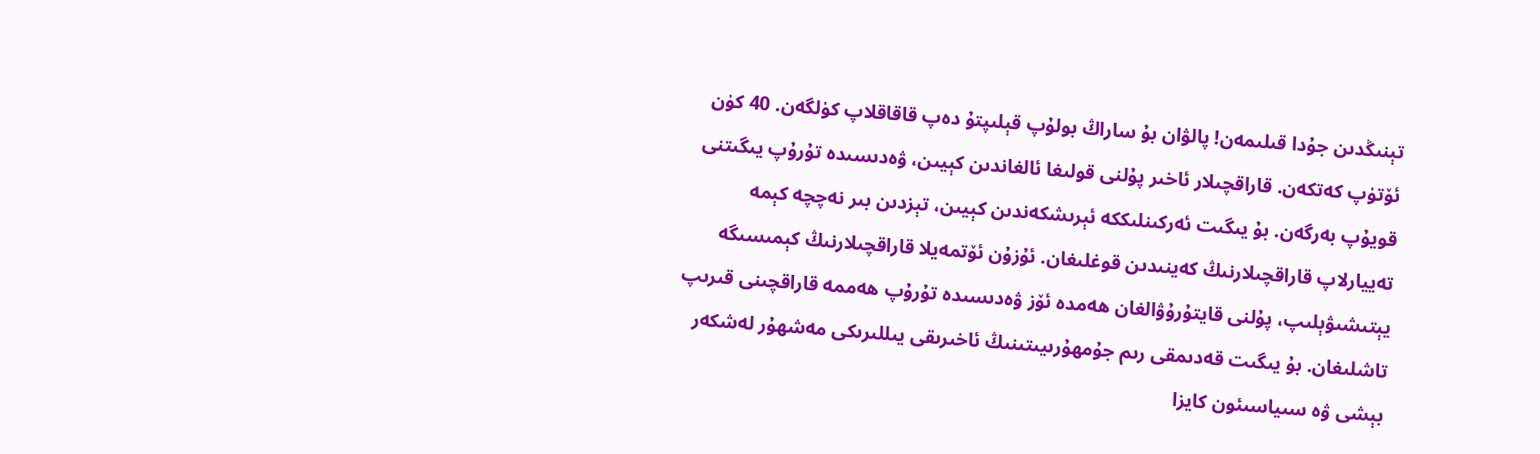تېنىڭدىن جۇدا قىلىمەن! پالۋان بۇ ساراڭ بولۇپ قېلىپتۇ دەپ قاقاقلاپ كۈلگەن. 40 كۈن ئۆتۈپ كەتكەن. قاراقچىلار ئاخىر پۇلنى قولىغا ئالغاندىن كېيىن، ۋەدىسىدە تۇرۇپ يىگىتنى قويۇپ بەرگەن. بۇ يىگىت ئەركىنلىككە ئېرىشكەندىن كېيىن، تېزدىن بىر نەچچە كېمە تەييارلاپ قاراقچىلارنىڭ كەينىدىن قوغلىغان. ئۇزۇن ئۆتمەيلا قاراقچىلارنىڭ كېمىسىگە يېتىشىۋېلىپ، پۇلنى قايتۇرۇۋالغان ھەمدە ئۆز ۋەدىسىدە تۇرۇپ ھەممە قاراقچىنى قىرىپ تاشلىغان. بۇ يىگىت قەدىمقى رىم جۇمھۇرىيىتىنىڭ ئاخىرىقى يىللىرىكى مەشھۇر لەشكەر بېشى ۋە سىياسىئون كايزا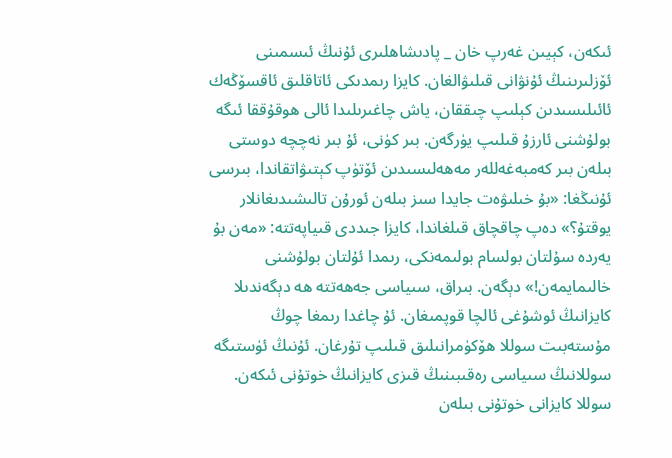ئىكەن، كېيىن غەرپ خان _ پادىشاھلىرى ئۇنىڭ ئىسمىنى ئۆزلىرىنىڭ ئۇنۋانى قىلىۋالغان. كايزا رىمدىكى ئاتاقلىق ئاقسۆڭەك ئائىلىسىدىن كېلىپ چىققان، ياش چاغىرىلىدا ئالى ھوقۇققا ئىگە بولۇشنى ئارزۇ قىلىپ يۈرگەن. بىر كۈنى، ئۇ بىر نەچچە دوستى بىلەن بىر كەمبەغەللەر مەھەلىسىدىن ئۆتۈپ كېتىۋاتقاندا، بىرسى ئۇنىڭغا: «بۇ خىلىۋەت جايدا سىز بىلەن ئورۇن تالىشىدىغانلار يوقتۇ؟» دەپ چاقچاق قىلغاندا، كايزا جىددى قىياپەتتە: «مەن بۇ يەردە سۇلتان بولسام بولىمەنكى، رىمدا ئۇلتان بولۇشنى خالىمايمەن!» دېگەن. بىراق، سىياسى جەھەتتە ھە دېگەندىلا كايزانىڭ ئوشۇغى ئالچا قوپمىغان. ئۇ چاغدا رىمغا چوڭ مۇستەبىت سوللا ھۆكۈمرانىلىق قىلىپ تۇرغان. ئۇنىڭ ئۈستىگە سوللانىڭ سىياسى رەقىبىنىڭ قىزى كايزانىڭ خوتۇنى ئىكەن. سوللا كايزانى خوتۇنى بىلەن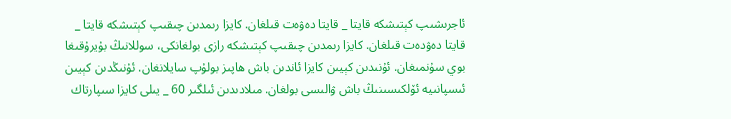ئاجرىشىپ كېتىشكە قايتا _ قايتا دەۋەت قىلغان. كايزا رىمدىن چىقىپ كېتىشكە قايتا _ قايتا دەۋدەت قىلغان. كايزا رىمدىن چىقىپ كېتىشكە رازى بولغانكى، سوللانىڭ بۇيرۇقىغا بوي سۇنمىغان. ئۇنىدىن كېيىن كايزا ئاندىن باش ھاپىز بولۇپ سايلانغان. ئۇنىڭدىن كېيىن ئىسپانىيە ئۆلكىسىنىڭ باش ۋالىسى بولغان. مىلادىدىن ئىلگىر 60 _ يىلى كايزا سىپارتاك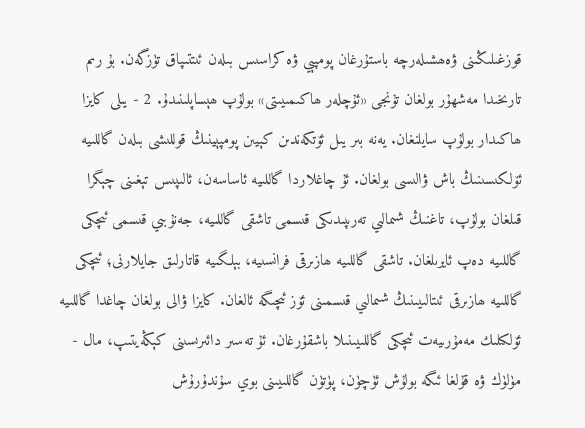قوزغىلىڭىنى ۋەھشىلەرچە باستۇرغان پومپېي ۋە كراسىس بىلەن ئىتتىپاق تۈزگەن. بۇ رىم تارىخىدا مەشھۇر بولغان تۇنجى «ئۇچلەر ھاكىمىيىتى» بولۇپ ھېساپلىنىدۇ. 2 - يىلى كايزا ھاكىدار بولۇپ سايلنغان. يەنە بىر يىل ئۆتكەندىن كېيىن پومپېينىڭ قوللىشى بىلەن گاللىيە ئۆلكىسىنىڭ باش ۋالىسى بولغان. ئۇ چاغلاردا گاللىيە ئاساسەن، ئالىپىس تېغىنى چېگرا قىلغان بولۇپ، تاغنىڭ شىمالىي تەرىپىدىكى قىسمى تاشقى گاللىيە، جەنۇبىي قىسمى ئىچكى گاللىيە دەپ ئايرىلغان. تاشقى گاللىيە ھازىرقى فرانسىيە، بېلگىيە قاتارلىق جايلارنى؛ ئىچكى گاللىيە ھازىرقى ئىتالىيىنىڭ شىمالىي قىسمىنى ئۆز ئىچىگە ئالغان. كايزا ۋالى بولغان چاغدا گاللىيە ئۆلكىلىك مەمۇرىيەت ئىچكى گاللىيىنىلا باشقۇرغان. ئۇ تەسىر دائىرىسىنى كېڭەيتىپ، مال - مۈلۈك ۋە قۇلغا ئىگە بولۇش ئۈچۈن، پۈتۈن گاللىيىنى بوي سۇندۇرۇش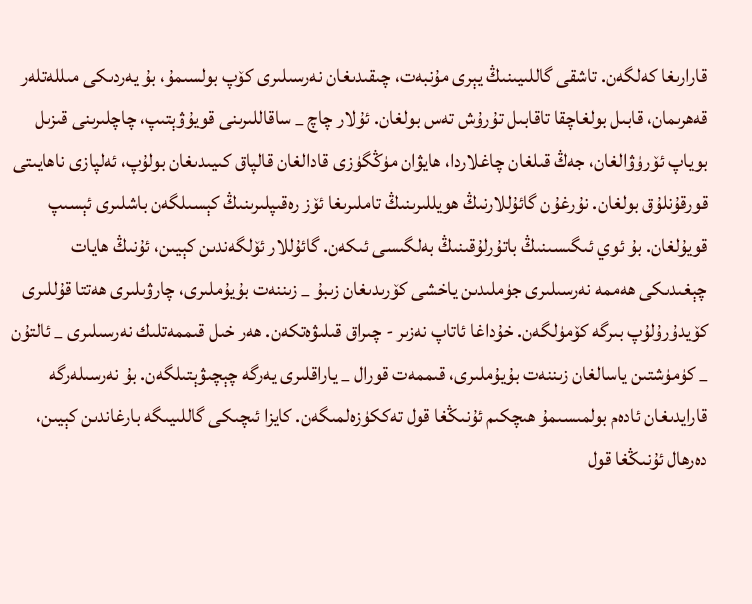قارارىغا كەلگەن. تاشقى گاللىيىنىڭ يېرى مۇنبەت، چىقىدىغان نەرسىلىرى كۆپ بولسىمۇ، بۇ يەردىكى مىللەتلەر قەھرىمان، قابىل بولغاچقا تاقابىل تۇرۇش تەس بولغان. ئۇلار چاچ _ ساقاللىرىنى قويۇۋېتىپ، چاچلىرىنى قىزىل بوياپ ئۆرۈۋالغان، جەڭ قىلغان چاغلاردا، ھايۋان مۈڭگۈزى قادالغان قالپاق كىيىدىغان بولۇپ، ئەلپازى ناھايىتى قورقۇنلۇق بولغان. نۇرغۇن گائۇللارنىڭ ھويللىرىنىڭ تاملىرىغا ئۆز رەقىپلىرىنىڭ كېسىلگەن باشلىرى ئېسىپ قويۇلغان. بۇ ئوي ئىگىسىنىڭ باتۇرلۇقىنىڭ بەلگىسى ئىكەن. گائۇللار ئۆلگەندىن كېيىن، ئۇنىڭ ھايات چېغىدىكى ھەممە نەرسىلىرى جۈملىدىن ياخشى كۆرىدىغان زىبۇ _ زىننەت بۇيۇملىرى، چارۋىلىرى ھەتتا قۇللىرى كۆيدۇرۇلۇپ بىرگە كۆمۈلگەن. خۇداغا ئاتاپ نەزىر - چىراق قىلىۋەتكەن. ھەر خىل قىممەتلىك نەرسىلىرى _ ئالتۇن _ كۈمۈشتىن ياسالغان زىننەت بۇيۇملىرى، قىممەت قورال _ ياراقلىرى يەرگە چېچىۋېتىلگەن. بۇ نەرسىلەرگە قارايدىغان ئادەم بولمىسىمۇ ھىچكىم ئۇنىڭغا قول تەككۈزەلمىگەن. كايزا ئىچىكى گاللىيىگە بارغاندىن كېيىن، دەرھال ئۇنىڭغا قول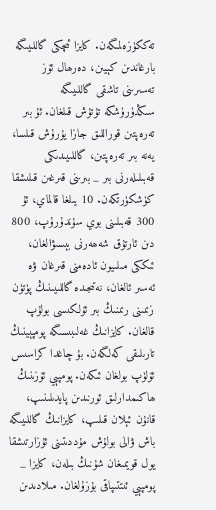تەككۈزەلمىگەن. كايزا ئىچكى گاللىيىگە بارغاندىن كېيىن، دەرھال ئۆز تەسىرىنى تاشقى گاللىيىگە سىڭدۈرۈشكە تۇتۇش قىلغان. ئۇ بىر تەرەپتىن قوراللىق جازا يۇرۇش قىلسا، يەنە بىر تەرەپتىن، گاللىيىدىكى قەبىلىلەرنى بىر _ بىرىنى قىرغىن قىلىشقا كۈشكۈرتكەن. 10 يىلغا قالماي، ئۇ 300 قەبىلىنى بوي سۇندۇرۇپ، 800 دىن ئارتۇق شەھەرنى بېسىۋالغان، ئىككى مىلىيون ئادەمنى قىرغان ۋە ئەسىر ئالغان، نەتىجىدە گاللىيىنىڭ پۈتۈن زىمىنى رىمنىڭ بىر ئۆلكىسى بولۇپ قالغان. كايزانىڭ غەلىبىسىگە پومپېينىڭ تارىلىقى كەلگەن. بۇ چاغدا كراسىس ئۆلۈپ بولغان ئىكەن. پومپېي ئۆزىنىڭ ھاكىمدارلىق ئورنىدىن پايدىلىنىپ، قانۇن ئېلان قىلىپ، كايزانىڭ گاللىيىگە باش ۋالى بولۇش مۇددىتىنى ئۇزارتىشقا يول قويمىغان شۇنىڭ بىلەن، كايزا _ پومپېي ئىتتىپاقى بۇزۇلغان. مىلادىدىن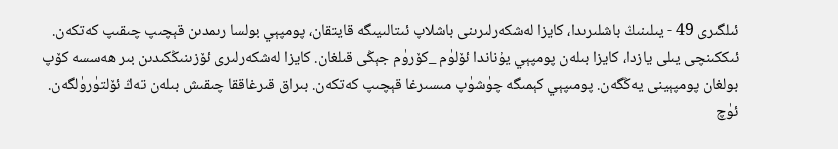ئىلگىرى 49 - يىلىنىڭ باشلىرىدا، كايزا لەشكەرلىرىنى باشلاپ ئىتالىيىگە قايتقان، پومپېي بولسا رىمدىن قېچىپ چىقىپ كەتكەن. ئىككىنچى يىلى يازدا، كايزا بىلەن پومپېي يۇناندا ئۆلۈم _كۆرۈم جېڭى قىلغان. كايزا لەشكەرلىرى ئۆزىنىڭكىدىن بىر ھەسسە كۆپ بولغان پومپېينى يەڭگەن. پومىپېي كېمىگە چۈشۈپ مىسىرغا قېچىپ كەتكەن. بىراق قىرغاققا چىقىش بىلەن تەڭ ئۆلتۈرۈلگەن. ئۈچ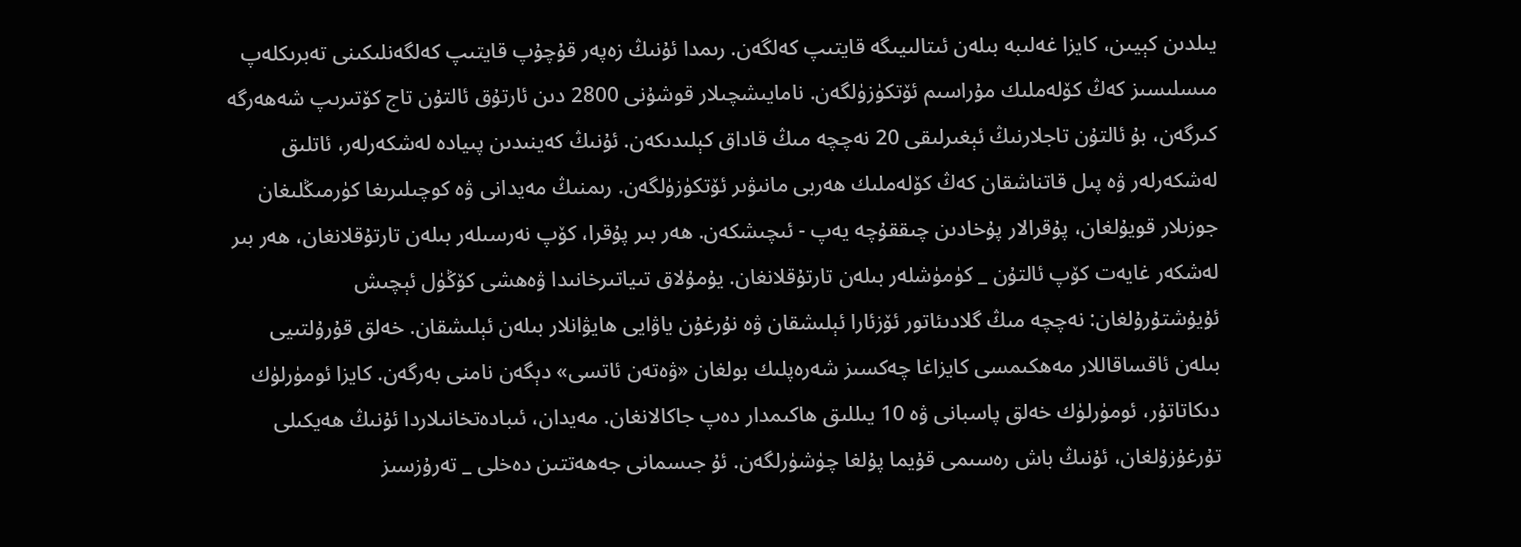يىلدىن كېيىن، كايزا غەلىبە بىلەن ئىتالىيىگە قايتىپ كەلگەن. رىمدا ئۇنىڭ زەپەر قۇچۇپ قايتىپ كەلگەنلىكىنى تەبرىكلەپ مىسلىسىز كەڭ كۆلەملىك مۇراسىم ئۆتكۈزۈلگەن. نامايىشچىلار قوشۇنى 2800 دىن ئارتۇق ئالتۇن تاج كۆتىرىپ شەھەرگە كىرگەن، بۇ ئالتۇن تاجلارنىڭ ئېغىرلىقى 20 نەچچە مىڭ قاداق كېلىدىكەن. ئۇنىڭ كەينىدىن پىيادە لەشكەرلەر، ئاتلىق لەشكەرلەر ۋە پىل قاتناشقان كەڭ كۆلەملىك ھەربى مانىۋىر ئۆتكۈزۈلگەن. رىمنىڭ مەيدانى ۋە كوچىلىرىغا كۈرمىڭلىغان جوزىلار قويۇلغان، پۇقرالار پۇخادىن چىققۇچە يەپ - ئىچىشكەن. ھەر بىر پۇقرا، كۆپ نەرسىلەر بىلەن تارتۇقلانغان، ھەر بىر لەشكەر غايەت كۆپ ئالتۇن _ كۈمۈشلەر بىلەن تارتۇقلانغان. يۇمۇلاق تىياتىرخانىدا ۋەھشى كۆڭۈل ئېچىش ئۇيۇشتۇرۇلغان: نەچچە مىڭ گلادىئاتور ئۆزئارا ئېلىشقان ۋە نۇرغۇن ياۋايى ھايۋانلار بىلەن ئېلىشقان. خەلق قۇرۇلتىيى بىلەن ئاقساقاللار مەھكىمسى كايزاغا چەكسىز شەرەپلىك بولغان «ۋەتەن ئاتسى» دېگەن نامنى بەرگەن. كايزا ئومۈرلۈك دىكاتاتۇر، ئومۈرلۈك خەلق پاسبانى ۋە 10 يىللىق ھاكىمدار دەپ جاكالانغان. مەيدان، ئىبادەتخانىلاردا ئۇنىڭ ھەيكىلى تۇرغۇزۇلغان، ئۇنىڭ باش رەسىمى قۇيما پۇلغا چۈشۈرلگەن. ئۇ جىسمانى جەھەتتىن دەخلى _ تەرۇزسىز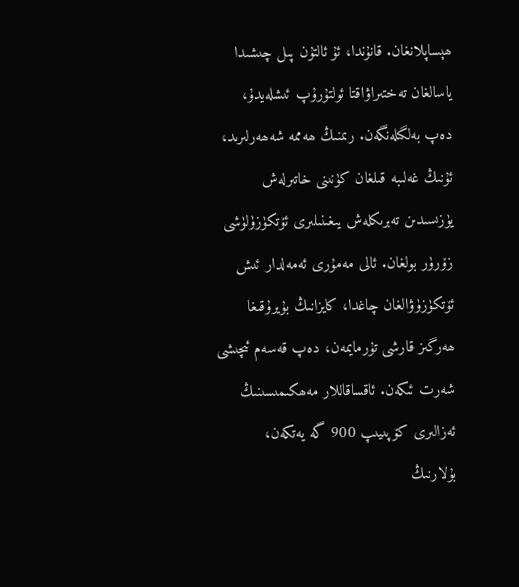ھېساپلانغان. قانۇندا، ئۇ ئالتۇن پىل چىشىدا ياسالغان تەختىراۋاقتا ئولتۇرۇپ ئىشلەيدۇ، دەپ بەلگىلەنگەن. رىمنىڭ ھەممە شەھەرلىرىد، ئۇنىڭ غەلىبە قىلغان كۈنىنى خاتىرلەش يۈزىسىدىن تەبرىكلەش يىغىنىلىرى ئۆتكۈزۈلۈشى زۆرۈر بولغان. ئالى مەمۇرى ئەمەلدار ئىش ئۆتكۈزۈۋالغان چاغدا، كايزانىڭ بۇيرۇقىغا ھەرگىز قارشى تۇرمايمەن، دەپ قەسەم ئىچىشى شەرت ئىكەن. ئاقساقاللار مەھكىمىسىنىڭ ئەزالىرى كۆپىيىپ 900 گە يەتكەن، بۇلارنىڭ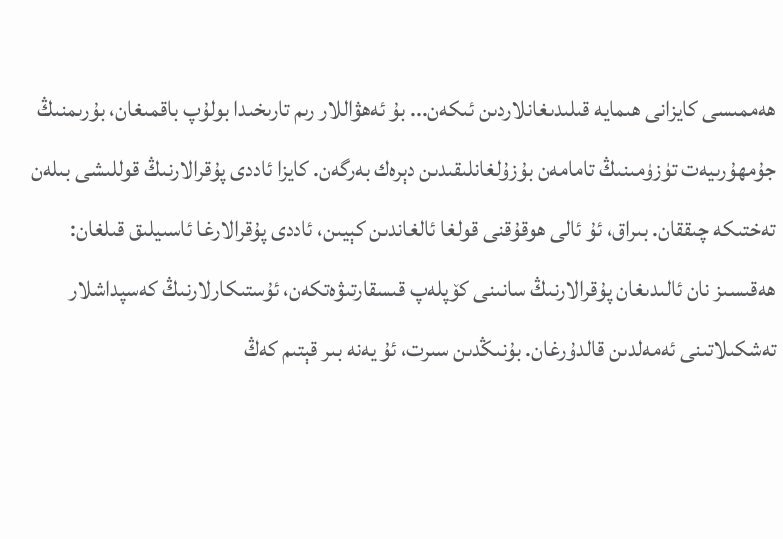ھەممىسى كايزانى ھىمايە قىلىدىغانلاردىن ئىكەن... بۇ ئەھۋاللار رىم تارىخىدا بولۇپ باقمىغان، بۇرىمنىڭ جۇمھۇرىيەت تۈزۈمىنىڭ تامامەن بۇزۇلغانلىقىدىن دېرەك بەرگەن. كايزا ئاددى پۇقرالارنىڭ قوللىشى بىلەن تەختىكە چىققان. بىراق، ئۇ ئالى ھوقۇقنى قولغا ئالغاندىن كېيىن، ئاددى پۇقرالارغا ئاسىيلىق قىلغان: ھەقىسىز نان ئالىدىغان پۇقرالارنىڭ سانىنى كۆپلەپ قىسقارتىۋەتكەن، ئۇستىكارلارنىڭ كەسپداشلار تەشكىلاتىنى ئەمەلدىن قالدۇرغان. بۇنىڭدىن سىرت، ئۇ يەنە بىر قېتىم كەڭ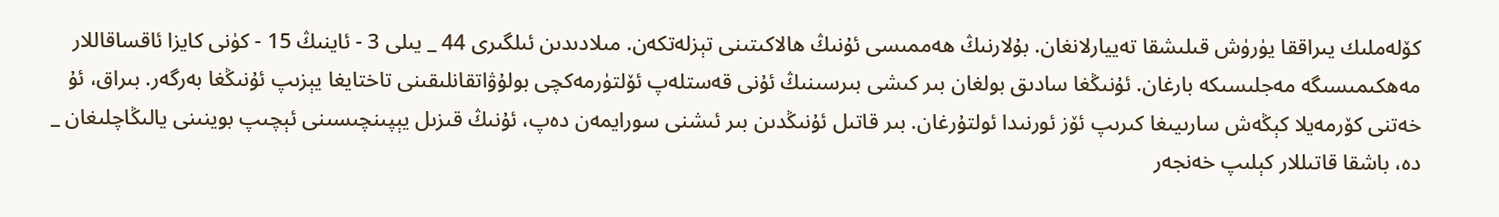كۆلەملىك يىراققا يۈرۈش قىلىشقا تەييارلانغان. بۇلارنىڭ ھەممىسى ئۇنىڭ ھالاكىتىنى تېزلەتكەن. مىلادىدىن ئىلگىرى 44 _ يىلى 3 - ئاينىڭ 15 - كۈنى كايزا ئاقساقاللار مەھكىمىسىگە مەجلىسىكە بارغان. ئۇنىڭغا سادىق بولغان بىر كىشى بىرسىنىڭ ئۇنى قەستلەپ ئۆلتۈرمەكچى بولۇۋاتقانلىقىنى تاختايغا يېزىپ ئۇنىڭغا بەرگەر. بىراق، ئۇ خەتنى كۆرمەيلا كېڭەش سارىيىغا كىرىپ ئۆز ئورنىدا ئولتۇرغان. بىر قاتىل ئۇنىڭدىن بىر ئىشنى سورايمەن دەپ، ئۇنىڭ قىزىل يېپىنچىسىنى ئېچىپ بوينىنى يالىڭاچلىغان _ دە، باشقا قاتىللار كېلىپ خەنجەر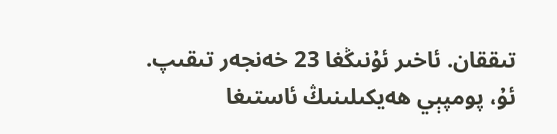تىققان. ئاخىر ئۇنىڭغا 23 خەنجەر تىقىپ. ئۇ، پومپېي ھەيكىلىنىڭ ئاستىغا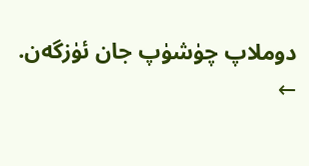دوملاپ چۈشۈپ جان ئۈزگەن.
←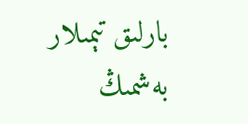بارلىق تېمىلار بەشمىڭ